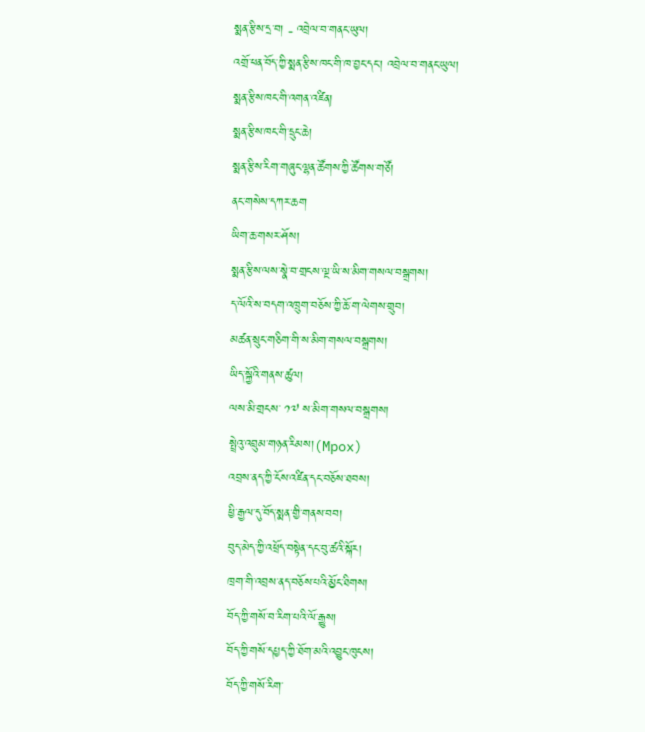སྨན་རྩིས་དྲ་བ། - འབྲེལ་བ་གནང་ཡུལ།
འགྲོ་ཕན་བོད་ཀྱི་སྨན་རྩིས་ཁང་གི་ཁ་བྱང་དང་། འབྲེལ་བ་གནང་ཡུལ།
སྨན་རྩིས་ཁང་གི་འགན་འཛིན།
སྨན་རྩིས་ཁང་གི་དྲུང་ཆེ།
སྨན་རྩིས་རིག་གཞུང་ལྷན་ཚོགས་ཀྱི་ཚོགས་གཙོ།
ནང་གསེས་དཀར་ཆག
ཡིག་ཆ་གསར་ཤོས།
སྨན་རྩིས་ལས་སྣེ་བ་གྲངས་ལྔ་ཡི་ས་མིག་གསལ་བསྒྲགས།
ད་ལོའི་ས་བདག་འཁྲུག་བཅོས་ཀྱི་ཆོ་ག་ལེགས་གྲུབ།
མཚན་སྲུང་གཅིག་གི་ས་མིག་གསལ་བསྒྲགས།
ཡིད་སྐྱོའི་གནས་ཚུལ།
ལས་མི་གྲངས་ ༡༧ ས་མིག་གསལ་བསྒྲགས།
སྤྲེའུ་འབྲུམ་གཉན་རིམས།(Mpox)
འབྲས་ནད་ཀྱི་ངོས་འཛིན་དང་བཅོས་ཐབས།
ཕྱི་རྒྱལ་དུ་བོད་སྨན་གྱི་གནས་བབ།
བུད་མེད་ཀྱི་འཕྲོད་བསྟེན་དང་བུ་ཚའི་སྐོར།
ཁྲག་གི་འབྲས་ནད་བཅོས་པའི་མྱོང་ཐིགས།
བོད་ཀྱི་གསོ་བ་རིག་པའི་ལོ་རྒྱུས།
བོད་ཀྱི་གསོ་དཔྱད་ཀྱི་ཐོག་མའི་འབྱུང་ཁུངས།
བོད་ཀྱི་གསོ་རིག་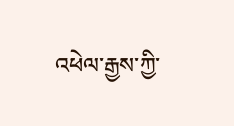འཕེལ་རྒྱས་ཀྱི་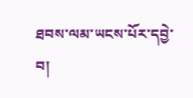ཐབས་ལམ་ཡངས་པོར་དབྱེ་བ།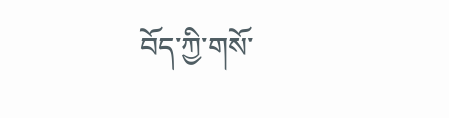བོད་ཀྱི་གསོ་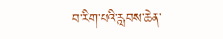བ་རིག་པའི་རླབས་ཆེན་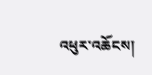འཕུར་འཆོངས།